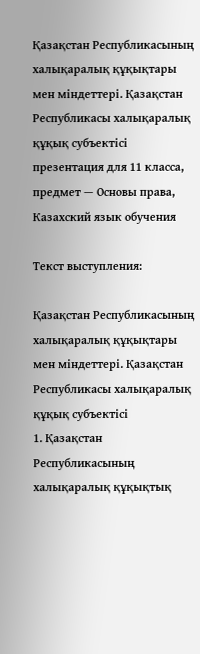Қазақстан Республикасының халықаралық құқықтары мен міндеттері. Қазақстан Республикасы халықаралық құқық субъектісі презентация для 11 класса, предмет — Основы права, Казахский язык обучения

Текст выступления:

Қазақстан Республикасының халықаралық құқықтары мен міндеттері. Қазақстан Республикасы халықаралық құқық субъектісі
1. Қазақстан Республикасының халықаралық құқықтық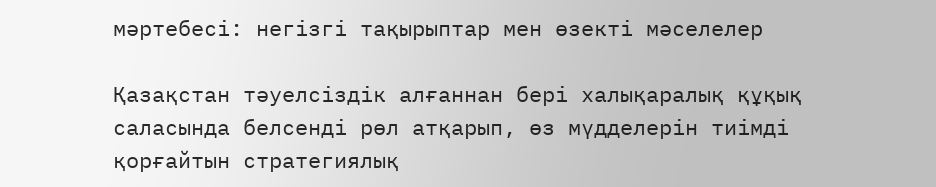мәртебесі: негізгі тақырыптар мен өзекті мәселелер

Қазақстан тәуелсіздік алғаннан бері халықаралық құқық саласында белсенді рөл атқарып, өз мүдделерін тиімді қорғайтын стратегиялық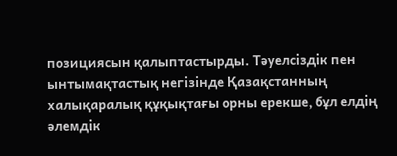позициясын қалыптастырды. Тәуелсіздік пен ынтымақтастық негізінде Қазақстанның халықаралық құқықтағы орны ерекше, бұл елдің әлемдік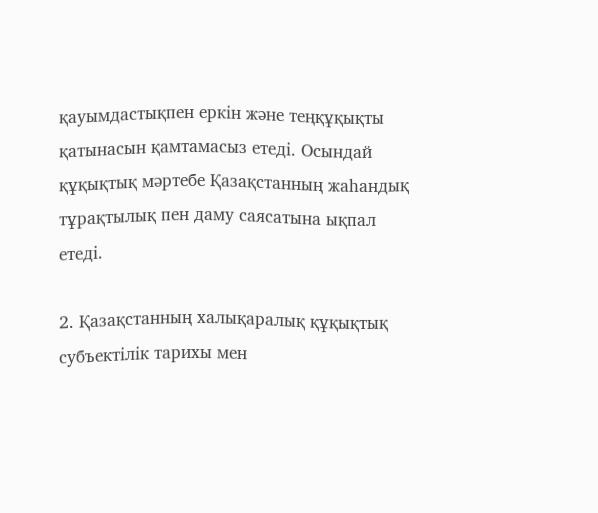қауымдастықпен еркін және теңқұқықты қатынасын қамтамасыз етеді. Осындай құқықтық мәртебе Қазақстанның жаһандық тұрақтылық пен даму саясатына ықпал етеді.

2. Қазақстанның халықаралық құқықтық субъектілік тарихы мен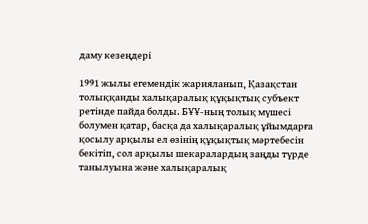даму кезеңдері

1991 жылы егемендік жарияланып, Қазақстан толыққанды халықаралық құқықтық субъект ретінде пайда болды. БҰҰ-ның толық мүшесі болумен қатар, басқа да халықаралық ұйымдарға қосылу арқылы ел өзінің құқықтық мәртебесін бекітіп, сол арқылы шекаралардың заңды түрде танылуына және халықаралық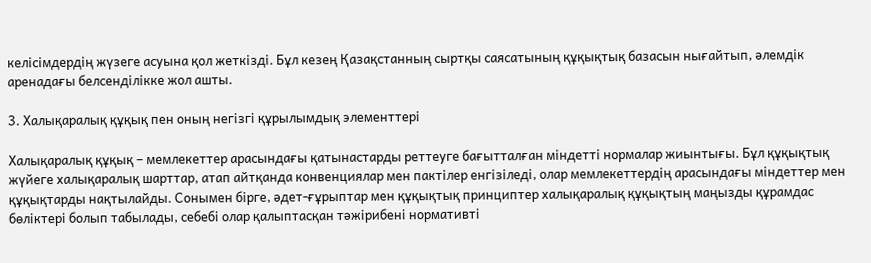келісімдердің жүзеге асуына қол жеткізді. Бұл кезең Қазақстанның сыртқы саясатының құқықтық базасын нығайтып, әлемдік аренадағы белсенділікке жол ашты.

3. Халықаралық құқық пен оның негізгі құрылымдық элементтері

Халықаралық құқық – мемлекеттер арасындағы қатынастарды реттеуге бағытталған міндетті нормалар жиынтығы. Бұл құқықтық жүйеге халықаралық шарттар, атап айтқанда конвенциялар мен пактілер енгізіледі, олар мемлекеттердің арасындағы міндеттер мен құқықтарды нақтылайды. Сонымен бірге, әдет-ғұрыптар мен құқықтық принциптер халықаралық құқықтың маңызды құрамдас бөліктері болып табылады, себебі олар қалыптасқан тәжірибені нормативті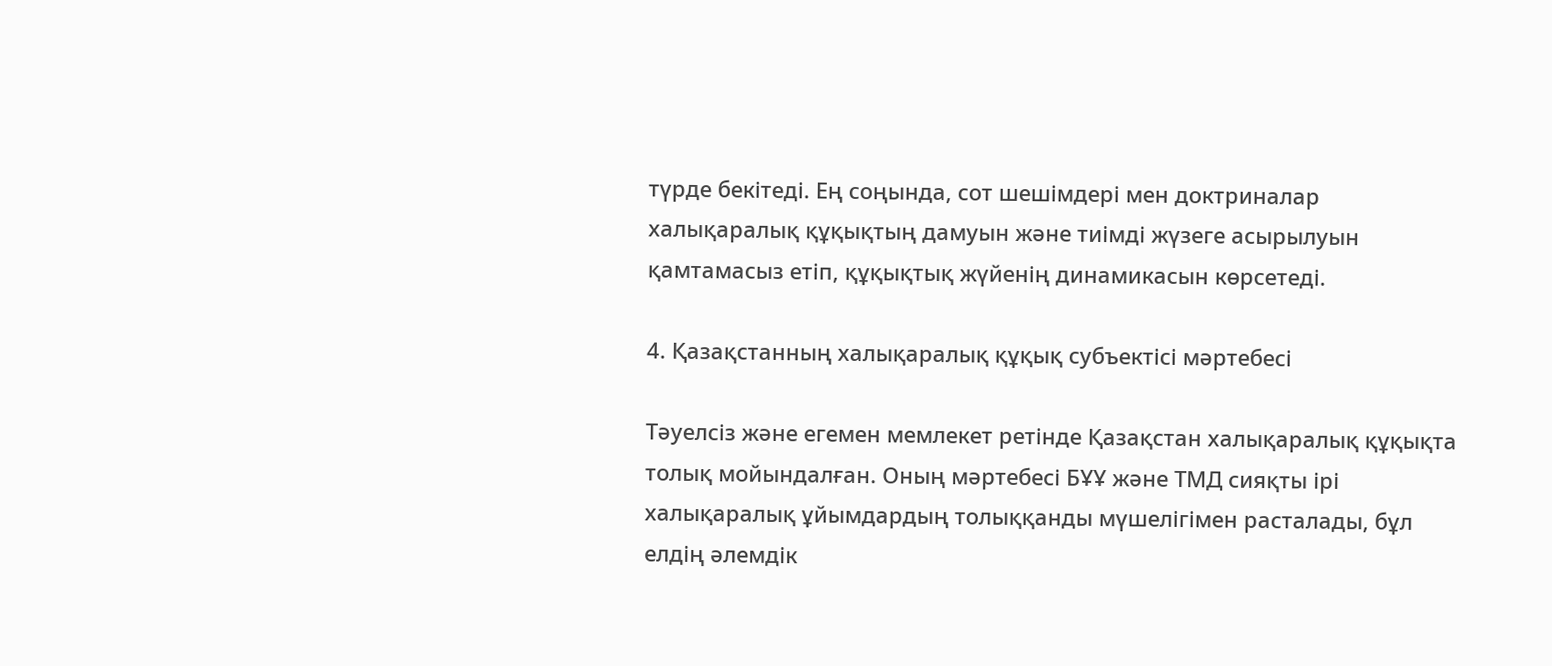түрде бекітеді. Ең соңында, сот шешімдері мен доктриналар халықаралық құқықтың дамуын және тиімді жүзеге асырылуын қамтамасыз етіп, құқықтық жүйенің динамикасын көрсетеді.

4. Қазақстанның халықаралық құқық субъектісі мәртебесі

Тәуелсіз және егемен мемлекет ретінде Қазақстан халықаралық құқықта толық мойындалған. Оның мәртебесі БҰҰ және ТМД сияқты ірі халықаралық ұйымдардың толыққанды мүшелігімен расталады, бұл елдің әлемдік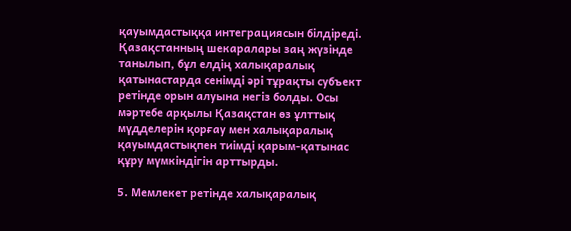қауымдастыққа интеграциясын білдіреді. Қазақстанның шекаралары заң жүзінде танылып, бұл елдің халықаралық қатынастарда сенімді әрі тұрақты субъект ретінде орын алуына негіз болды. Осы мәртебе арқылы Қазақстан өз ұлттық мүдделерін қорғау мен халықаралық қауымдастықпен тиімді қарым-қатынас құру мүмкіндігін арттырды.

5. Мемлекет ретінде халықаралық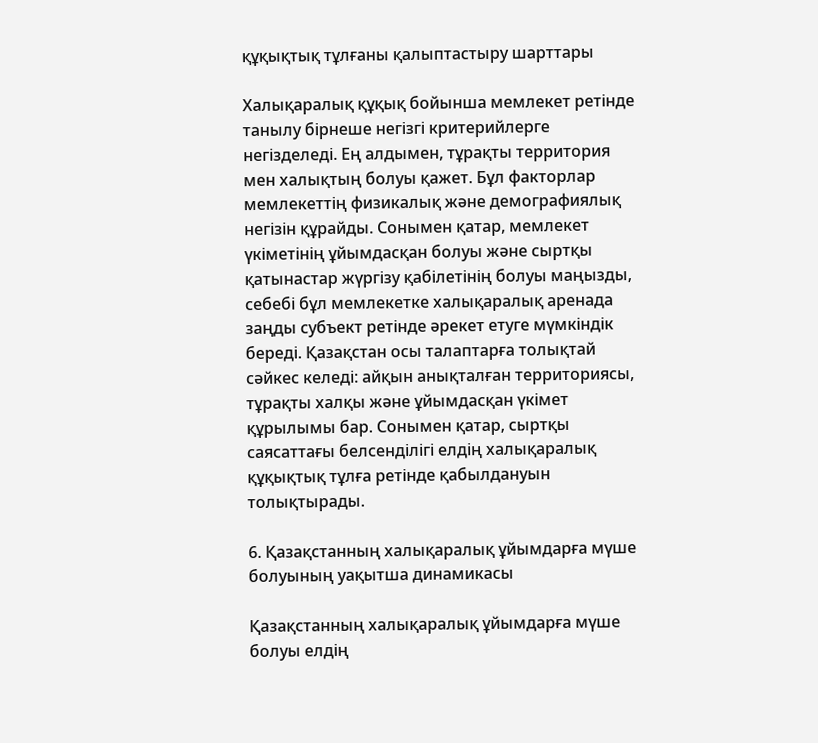құқықтық тұлғаны қалыптастыру шарттары

Халықаралық құқық бойынша мемлекет ретінде танылу бірнеше негізгі критерийлерге негізделеді. Ең алдымен, тұрақты территория мен халықтың болуы қажет. Бұл факторлар мемлекеттің физикалық және демографиялық негізін құрайды. Сонымен қатар, мемлекет үкіметінің ұйымдасқан болуы және сыртқы қатынастар жүргізу қабілетінің болуы маңызды, себебі бұл мемлекетке халықаралық аренада заңды субъект ретінде әрекет етуге мүмкіндік береді. Қазақстан осы талаптарға толықтай сәйкес келеді: айқын анықталған территориясы, тұрақты халқы және ұйымдасқан үкімет құрылымы бар. Сонымен қатар, сыртқы саясаттағы белсенділігі елдің халықаралық құқықтық тұлға ретінде қабылдануын толықтырады.

6. Қазақстанның халықаралық ұйымдарға мүше болуының уақытша динамикасы

Қазақстанның халықаралық ұйымдарға мүше болуы елдің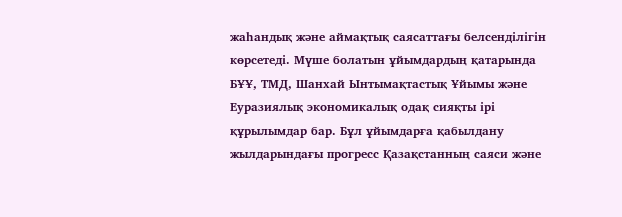жаһандық және аймақтық саясаттағы белсенділігін көрсетеді. Мүше болатын ұйымдардың қатарында БҰҰ, ТМД, Шанхай Ынтымақтастық Ұйымы және Еуразиялық экономикалық одақ сияқты ірі құрылымдар бар. Бұл ұйымдарға қабылдану жылдарындағы прогресс Қазақстанның саяси және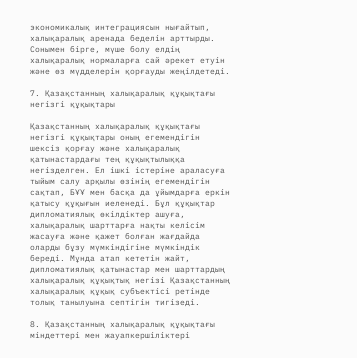экономикалық интеграциясын нығайтып, халықаралық аренада беделін арттырды. Сонымен бірге, мүше болу елдің халықаралық нормаларға сай әрекет етуін және өз мүдделерін қорғауды жеңілдетеді.

7. Қазақстанның халықаралық құқықтағы негізгі құқықтары

Қазақстанның халықаралық құқықтағы негізгі құқықтары оның егемендігін шексіз қорғау және халықаралық қатынастардағы тең құқықтылыққа негізделген. Ел ішкі істеріне араласуға тыйым салу арқылы өзінің егемендігін сақтап, БҰҰ мен басқа да ұйымдарға еркін қатысу құқығын иеленеді. Бұл құқықтар дипломатиялық өкілдіктер ашуға, халықаралық шарттарға нақты келісім жасауға және қажет болған жағдайда оларды бұзу мүмкіндігіне мүмкіндік береді. Мұнда атап кететін жайт, дипломатиялық қатынастар мен шарттардың халықаралық құқықтық негізі Қазақстанның халықаралық құқық субъектісі ретінде толық танылуына септігін тигізеді.

8. Қазақстанның халықаралық құқықтағы міндеттері мен жауапкершіліктері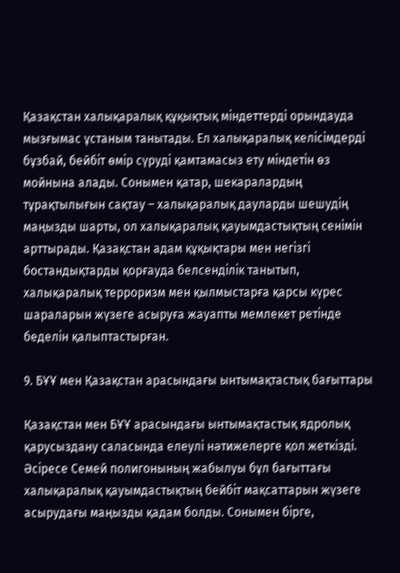Қазақстан халықаралық құқықтық міндеттерді орындауда мызғымас ұстаным танытады. Ел халықаралық келісімдерді бұзбай, бейбіт өмір сүруді қамтамасыз ету міндетін өз мойнына алады. Сонымен қатар, шекаралардың тұрақтылығын сақтау – халықаралық дауларды шешудің маңызды шарты, ол халықаралық қауымдастықтың сенімін арттырады. Қазақстан адам құқықтары мен негізгі бостандықтарды қорғауда белсенділік танытып, халықаралық терроризм мен қылмыстарға қарсы күрес шараларын жүзеге асыруға жауапты мемлекет ретінде беделін қалыптастырған.

9. БҰҰ мен Қазақстан арасындағы ынтымақтастық бағыттары

Қазақстан мен БҰҰ арасындағы ынтымақтастық ядролық қарусыздану саласында елеулі нәтижелерге қол жеткізді. Әсіресе Семей полигонының жабылуы бұл бағыттағы халықаралық қауымдастықтың бейбіт мақсаттарын жүзеге асырудағы маңызды қадам болды. Сонымен бірге,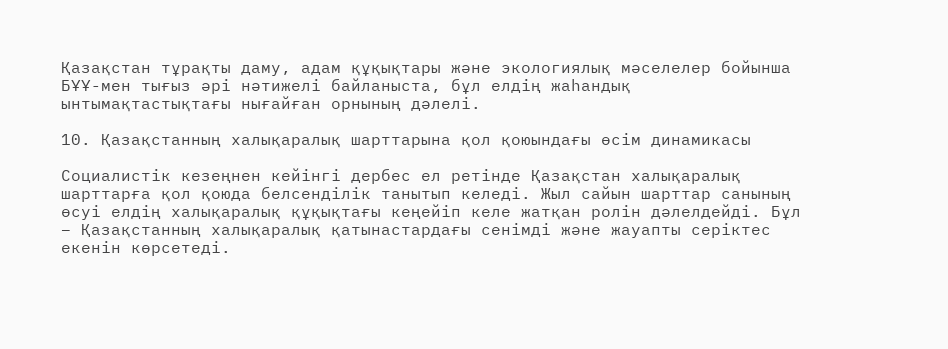Қазақстан тұрақты даму, адам құқықтары және экологиялық мәселелер бойынша БҰҰ-мен тығыз әрі нәтижелі байланыста, бұл елдің жаһандық ынтымақтастықтағы нығайған орнының дәлелі.

10. Қазақстанның халықаралық шарттарына қол қоюындағы өсім динамикасы

Социалистік кезеңнен кейінгі дербес ел ретінде Қазақстан халықаралық шарттарға қол қоюда белсенділік танытып келеді. Жыл сайын шарттар санының өсуі елдің халықаралық құқықтағы кеңейіп келе жатқан ролін дәлелдейді. Бұл – Қазақстанның халықаралық қатынастардағы сенімді және жауапты серіктес екенін көрсетеді.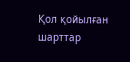Қол қойылған шарттар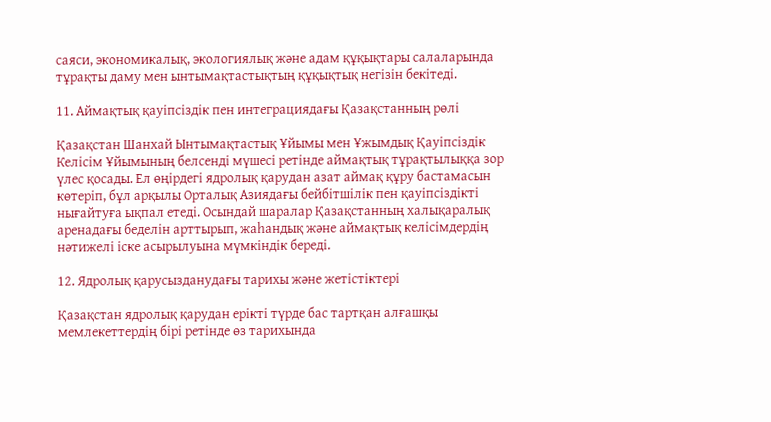саяси, экономикалық, экологиялық және адам құқықтары салаларында тұрақты даму мен ынтымақтастықтың құқықтық негізін бекітеді.

11. Аймақтық қауіпсіздік пен интеграциядағы Қазақстанның рөлі

Қазақстан Шанхай Ынтымақтастық Ұйымы мен Ұжымдық Қауіпсіздік Келісім Ұйымының белсенді мүшесі ретінде аймақтық тұрақтылыққа зор үлес қосады. Ел өңірдегі ядролық қарудан азат аймақ құру бастамасын көтеріп, бұл арқылы Орталық Азиядағы бейбітшілік пен қауіпсіздікті нығайтуға ықпал етеді. Осындай шаралар Қазақстанның халықаралық аренадағы беделін арттырып, жаһандық және аймақтық келісімдердің нәтижелі іске асырылуына мүмкіндік береді.

12. Ядролық қарусызданудағы тарихы және жетістіктері

Қазақстан ядролық қарудан ерікті түрде бас тартқан алғашқы мемлекеттердің бірі ретінде өз тарихында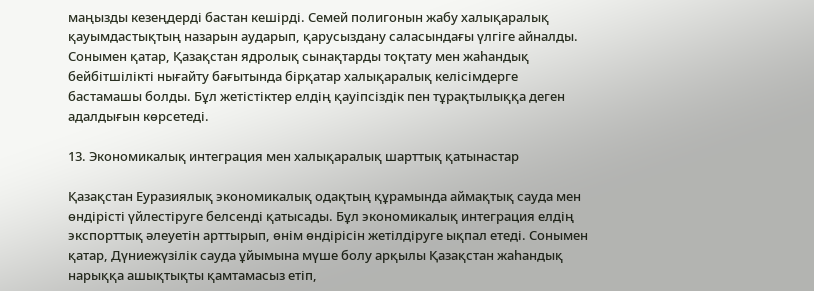маңызды кезеңдерді бастан кешірді. Семей полигонын жабу халықаралық қауымдастықтың назарын аударып, қарусыздану саласындағы үлгіге айналды. Сонымен қатар, Қазақстан ядролық сынақтарды тоқтату мен жаһандық бейбітшілікті нығайту бағытында бірқатар халықаралық келісімдерге бастамашы болды. Бұл жетістіктер елдің қауіпсіздік пен тұрақтылыққа деген адалдығын көрсетеді.

13. Экономикалық интеграция мен халықаралық шарттық қатынастар

Қазақстан Еуразиялық экономикалық одақтың құрамында аймақтық сауда мен өндірісті үйлестіруге белсенді қатысады. Бұл экономикалық интеграция елдің экспорттық әлеуетін арттырып, өнім өндірісін жетілдіруге ықпал етеді. Сонымен қатар, Дүниежүзілік сауда ұйымына мүше болу арқылы Қазақстан жаһандық нарыққа ашықтықты қамтамасыз етіп,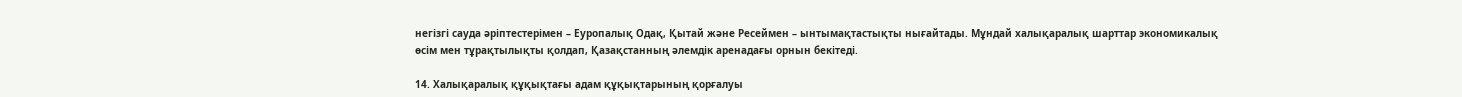негізгі сауда әріптестерімен – Еуропалық Одақ, Қытай және Ресеймен – ынтымақтастықты нығайтады. Мұндай халықаралық шарттар экономикалық өсім мен тұрақтылықты қолдап, Қазақстанның әлемдік аренадағы орнын бекітеді.

14. Халықаралық құқықтағы адам құқықтарының қорғалуы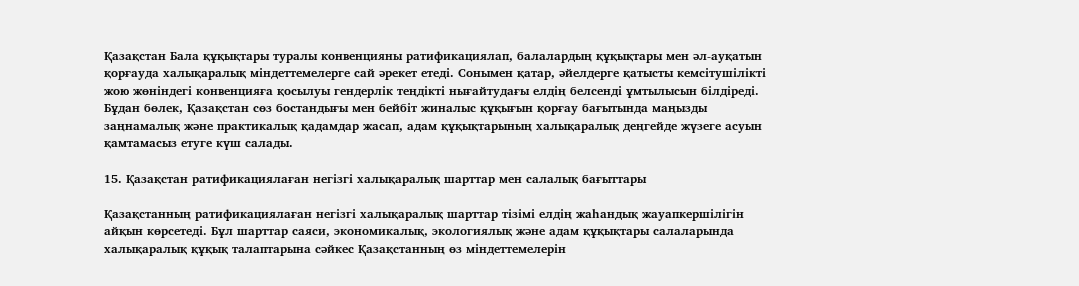Қазақстан Бала құқықтары туралы конвенцияны ратификациялап, балалардың құқықтары мен әл-ауқатын қорғауда халықаралық міндеттемелерге сай әрекет етеді. Сонымен қатар, әйелдерге қатысты кемсітушілікті жою жөніндегі конвенцияға қосылуы гендерлік теңдікті нығайтудағы елдің белсенді ұмтылысын білдіреді. Бұдан бөлек, Қазақстан сөз бостандығы мен бейбіт жиналыс құқығын қорғау бағытында маңызды заңнамалық және практикалық қадамдар жасап, адам құқықтарының халықаралық деңгейде жүзеге асуын қамтамасыз етуге күш салады.

15. Қазақстан ратификациялаған негізгі халықаралық шарттар мен салалық бағыттары

Қазақстанның ратификациялаған негізгі халықаралық шарттар тізімі елдің жаһандық жауапкершілігін айқын көрсетеді. Бұл шарттар саяси, экономикалық, экологиялық және адам құқықтары салаларында халықаралық құқық талаптарына сәйкес Қазақстанның өз міндеттемелерін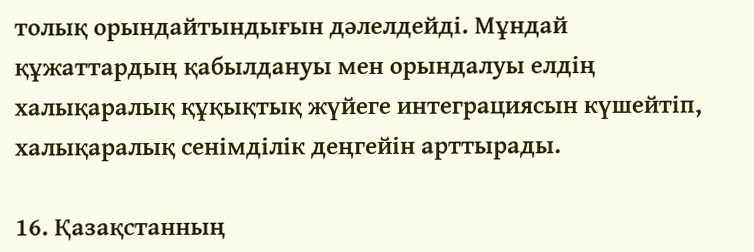толық орындайтындығын дәлелдейді. Мұндай құжаттардың қабылдануы мен орындалуы елдің халықаралық құқықтық жүйеге интеграциясын күшейтіп, халықаралық сенімділік деңгейін арттырады.

16. Қазақстанның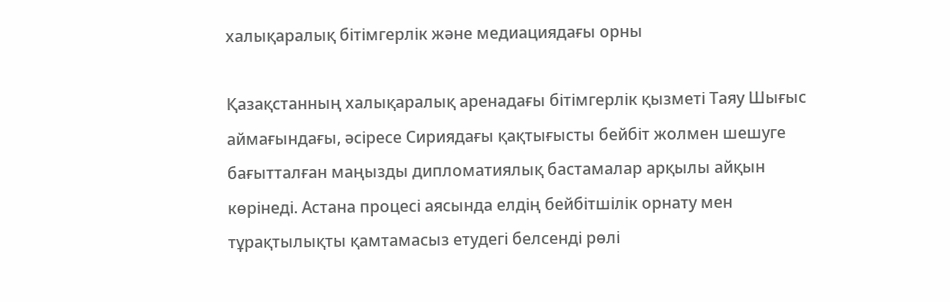халықаралық бітімгерлік және медиациядағы орны

Қазақстанның халықаралық аренадағы бітімгерлік қызметі Таяу Шығыс аймағындағы, әсіресе Сириядағы қақтығысты бейбіт жолмен шешуге бағытталған маңызды дипломатиялық бастамалар арқылы айқын көрінеді. Астана процесі аясында елдің бейбітшілік орнату мен тұрақтылықты қамтамасыз етудегі белсенді рөлі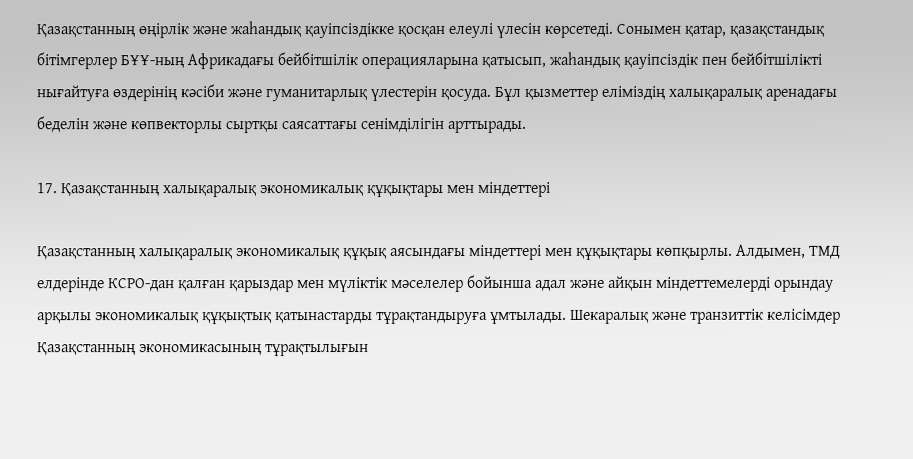Қазақстанның өңірлік және жаһандық қауіпсіздікке қосқан елеулі үлесін көрсетеді. Сонымен қатар, қазақстандық бітімгерлер БҰҰ-ның Африкадағы бейбітшілік операцияларына қатысып, жаһандық қауіпсіздік пен бейбітшілікті нығайтуға өздерінің кәсіби және гуманитарлық үлестерін қосуда. Бұл қызметтер еліміздің халықаралық аренадағы беделін және көпвекторлы сыртқы саясаттағы сенімділігін арттырады.

17. Қазақстанның халықаралық экономикалық құқықтары мен міндеттері

Қазақстанның халықаралық экономикалық құқық аясындағы міндеттері мен құқықтары көпқырлы. Алдымен, ТМД елдерінде КСРО-дан қалған қарыздар мен мүліктік мәселелер бойынша адал және айқын міндеттемелерді орындау арқылы экономикалық құқықтық қатынастарды тұрақтандыруға ұмтылады. Шекаралық және транзиттік келісімдер Қазақстанның экономикасының тұрақтылығын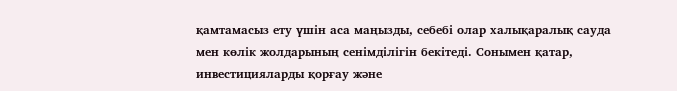қамтамасыз ету үшін аса маңызды, себебі олар халықаралық сауда мен көлік жолдарының сенімділігін бекітеді. Сонымен қатар, инвестицияларды қорғау және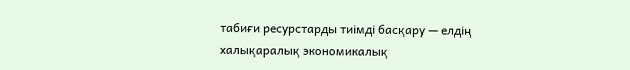табиғи ресурстарды тиімді басқару — елдің халықаралық экономикалық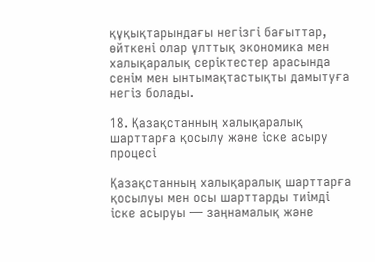құқықтарындағы негізгі бағыттар, өйткені олар ұлттық экономика мен халықаралық серіктестер арасында сенім мен ынтымақтастықты дамытуға негіз болады.

18. Қазақстанның халықаралық шарттарға қосылу және іске асыру процесі

Қазақстанның халықаралық шарттарға қосылуы мен осы шарттарды тиімді іске асыруы — заңнамалық және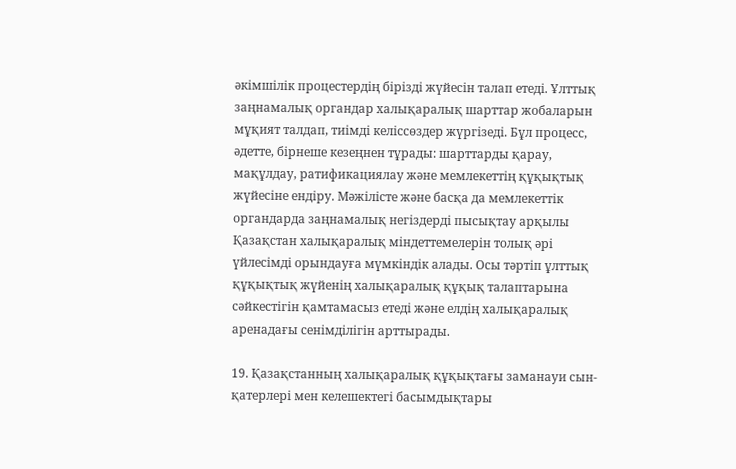әкімшілік процестердің бірізді жүйесін талап етеді. Ұлттық заңнамалық органдар халықаралық шарттар жобаларын мұқият талдап, тиімді келіссөздер жүргізеді. Бұл процесс, әдетте, бірнеше кезеңнен тұрады: шарттарды қарау, мақұлдау, ратификациялау және мемлекеттің құқықтық жүйесіне ендіру. Мәжілісте және басқа да мемлекеттік органдарда заңнамалық негіздерді пысықтау арқылы Қазақстан халықаралық міндеттемелерін толық әрі үйлесімді орындауға мүмкіндік алады. Осы тәртіп ұлттық құқықтық жүйенің халықаралық құқық талаптарына сәйкестігін қамтамасыз етеді және елдің халықаралық аренадағы сенімділігін арттырады.

19. Қазақстанның халықаралық құқықтағы заманауи сын-қатерлері мен келешектегі басымдықтары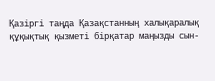Қазіргі таңда Қазақстанның халықаралық құқықтық қызметі бірқатар маңызды сын-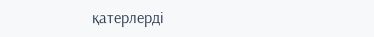қатерлерді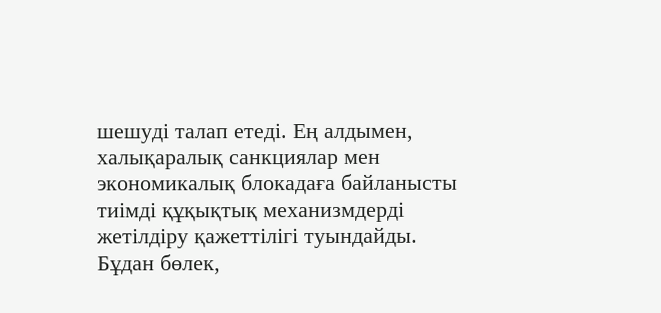шешуді талап етеді. Ең алдымен, халықаралық санкциялар мен экономикалық блокадаға байланысты тиімді құқықтық механизмдерді жетілдіру қажеттілігі туындайды. Бұдан бөлек,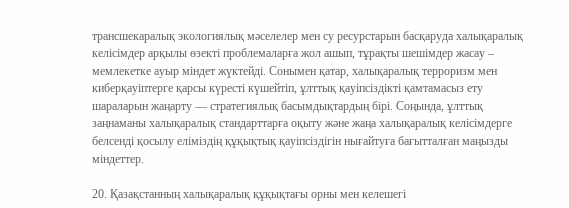трансшекаралық экологиялық мәселелер мен су ресурстарын басқаруда халықаралық келісімдер арқылы өзекті проблемаларға жол ашып, тұрақты шешімдер жасау – мемлекетке ауыр міндет жүктейді. Сонымен қатар, халықаралық терроризм мен киберқауіптерге қарсы күресті күшейтіп, ұлттық қауіпсіздікті қамтамасыз ету шараларын жаңарту — стратегиялық басымдықтардың бірі. Соңында, ұлттық заңнаманы халықаралық стандарттарға оқыту және жаңа халықаралық келісімдерге белсенді қосылу еліміздің құқықтық қауіпсіздігін нығайтуға бағытталған маңызды міндеттер.

20. Қазақстанның халықаралық құқықтағы орны мен келешегі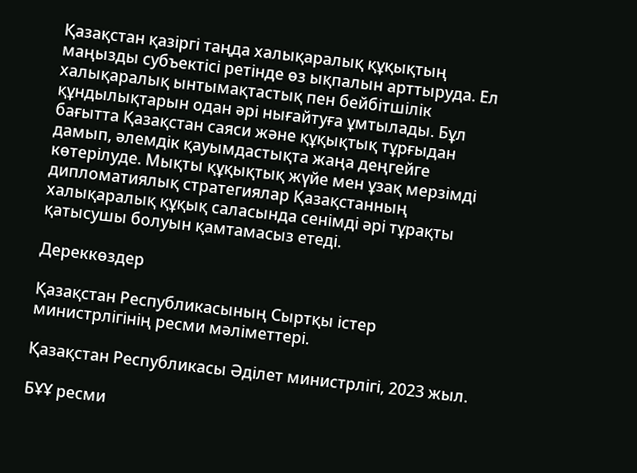Қазақстан қазіргі таңда халықаралық құқықтың маңызды субъектісі ретінде өз ықпалын арттыруда. Ел халықаралық ынтымақтастық пен бейбітшілік құндылықтарын одан әрі нығайтуға ұмтылады. Бұл бағытта Қазақстан саяси және құқықтық тұрғыдан дамып, әлемдік қауымдастықта жаңа деңгейге көтерілуде. Мықты құқықтық жүйе мен ұзақ мерзімді дипломатиялық стратегиялар Қазақстанның халықаралық құқық саласында сенімді әрі тұрақты қатысушы болуын қамтамасыз етеді.

Дереккөздер

Қазақстан Республикасының Сыртқы істер министрлігінің ресми мәліметтері.

Қазақстан Республикасы Әділет министрлігі, 2023 жыл.

БҰҰ ресми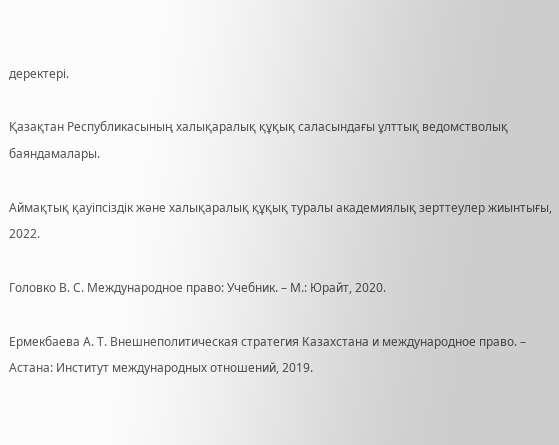деректері.

Қазақтан Республикасының халықаралық құқық саласындағы ұлттық ведомстволық баяндамалары.

Аймақтық қауіпсіздік және халықаралық құқық туралы академиялық зерттеулер жиынтығы, 2022.

Головко В. С. Международное право: Учебник. – М.: Юрайт, 2020.

Ермекбаева А. Т. Внешнеполитическая стратегия Казахстана и международное право. – Астана: Институт международных отношений, 2019.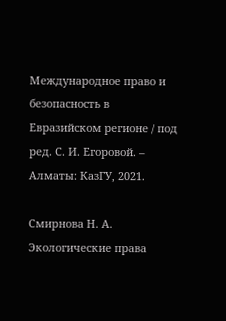Международное право и безопасность в Евразийском регионе / под ред. С. И. Егоровой. – Алматы: КазГУ, 2021.

Смирнова Н. А. Экологические права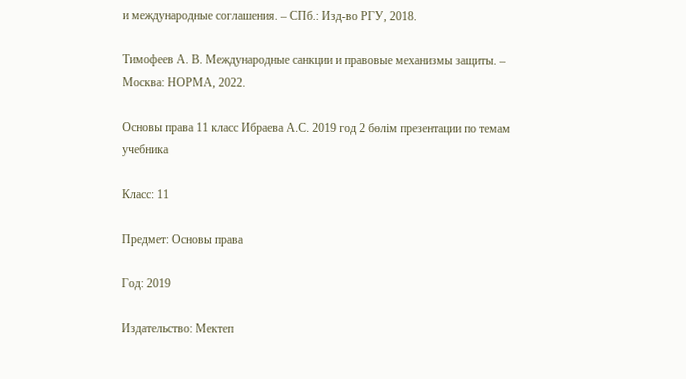и международные соглашения. – СПб.: Изд-во РГУ, 2018.

Тимофеев А. В. Международные санкции и правовые механизмы защиты. – Москва: НОРМА, 2022.

Основы права 11 класс Ибраева А.С. 2019 год 2 бөлім презентации по темам учебника

Класс: 11

Предмет: Основы права

Год: 2019

Издательство: Мектеп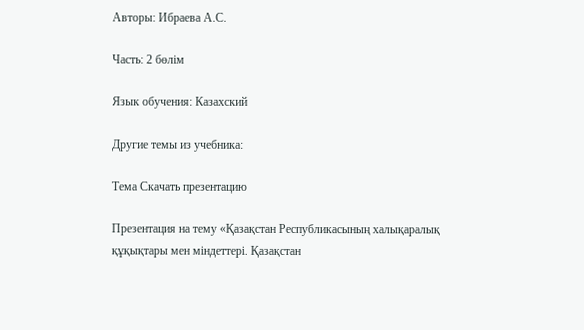Авторы: Ибраева А.С.

Часть: 2 бөлім

Язык обучения: Казахский

Другие темы из учебника:

Тема Скачать презентацию

Презентация на тему «Қазақстан Республикасының халықаралық құқықтары мен міндеттері. Қазақстан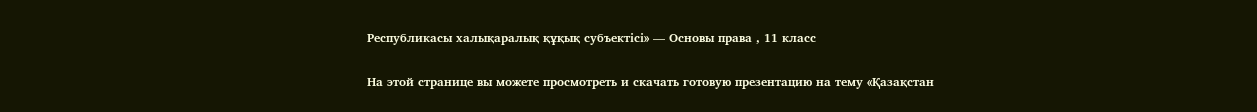Республикасы халықаралық құқық субъектісі» — Основы права , 11 класс

На этой странице вы можете просмотреть и скачать готовую презентацию на тему «Қазақстан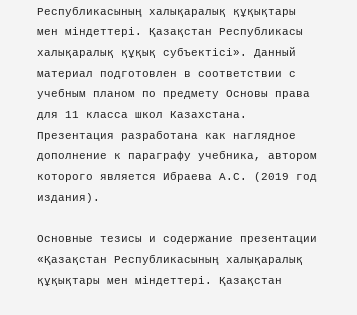Республикасының халықаралық құқықтары мен міндеттері. Қазақстан Республикасы халықаралық құқық субъектісі». Данный материал подготовлен в соответствии с учебным планом по предмету Основы права для 11 класса школ Казахстана. Презентация разработана как наглядное дополнение к параграфу учебника, автором которого является Ибраева А.С. (2019 год издания).

Основные тезисы и содержание презентации «Қазақстан Республикасының халықаралық құқықтары мен міндеттері. Қазақстан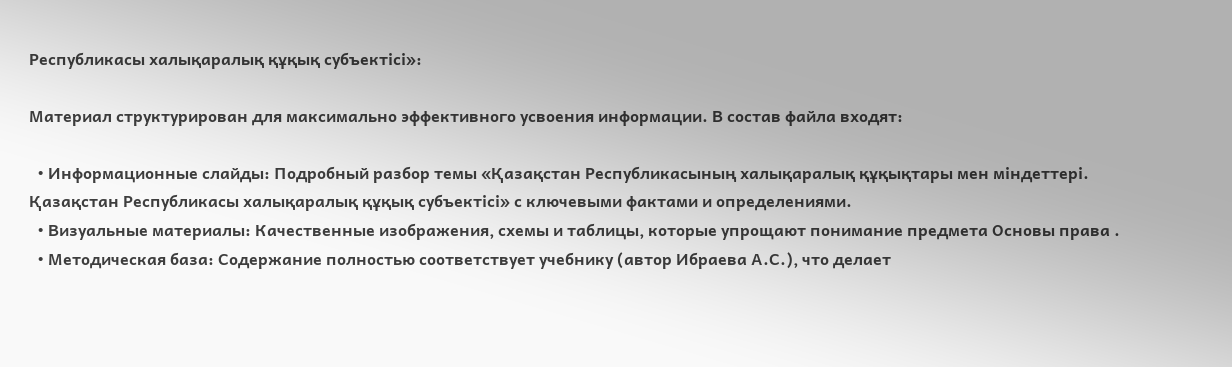Республикасы халықаралық құқық субъектісі»:

Материал структурирован для максимально эффективного усвоения информации. В состав файла входят:

  • Информационные слайды: Подробный разбор темы «Қазақстан Республикасының халықаралық құқықтары мен міндеттері. Қазақстан Республикасы халықаралық құқық субъектісі» с ключевыми фактами и определениями.
  • Визуальные материалы: Качественные изображения, схемы и таблицы, которые упрощают понимание предмета Основы права .
  • Методическая база: Содержание полностью соответствует учебнику (автор Ибраева А.С.), что делает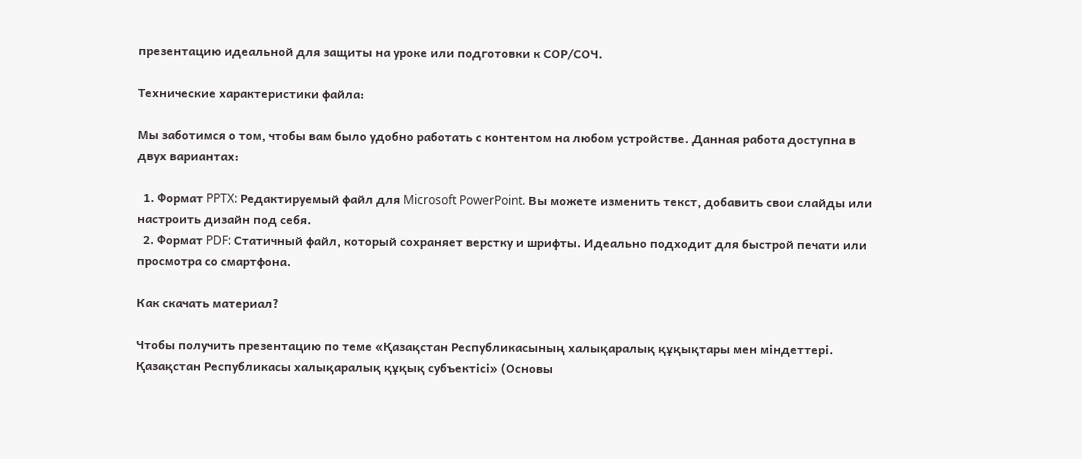презентацию идеальной для защиты на уроке или подготовки к СОР/СОЧ.

Технические характеристики файла:

Мы заботимся о том, чтобы вам было удобно работать с контентом на любом устройстве. Данная работа доступна в двух вариантах:

  1. Формат PPTX: Редактируемый файл для Microsoft PowerPoint. Вы можете изменить текст, добавить свои слайды или настроить дизайн под себя.
  2. Формат PDF: Статичный файл, который сохраняет верстку и шрифты. Идеально подходит для быстрой печати или просмотра со смартфона.

Как скачать материал?

Чтобы получить презентацию по теме «Қазақстан Республикасының халықаралық құқықтары мен міндеттері. Қазақстан Республикасы халықаралық құқық субъектісі» (Основы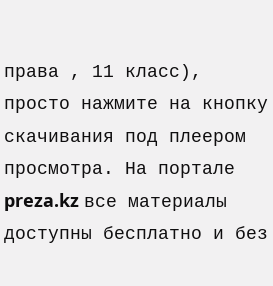права , 11 класс), просто нажмите на кнопку скачивания под плеером просмотра. На портале preza.kz все материалы доступны бесплатно и без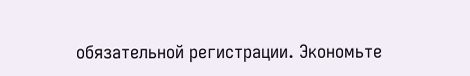обязательной регистрации. Экономьте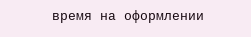время на оформлении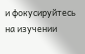и фокусируйтесь на изучении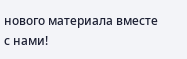нового материала вместе с нами!